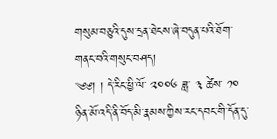གསུམ་བཅུའི་དུས་དྲན་ཐེངས་ཞེ་བདུན་པའི་ཐོག་གནང་བའི་གསུང་བཤད།
༄༅། ། དེ་རིང་ཕྱི་ལོ་ ༢༠༠༦ ཟླ་ ༣ ཚེས་ ༡༠ ཉིན་མོ་འདི་ནི་བོད་མི་རྣམས་ཀྱིས་རང་དབང་གི་དོན་དུ་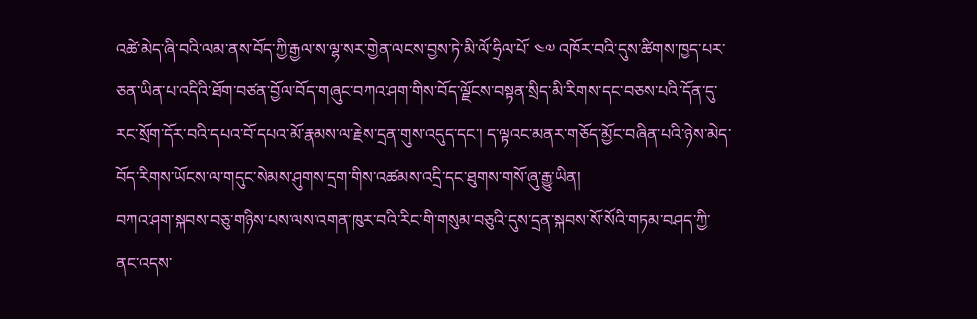འཚེ་མེད་ཞི་བའི་ལམ་ནས་བོད་ཀྱི་རྒྱལ་ས་ལྷ་སར་གྱེན་ལངས་བྱས་ཏེ་མི་ལོ་ཧྲིལ་པོ་ ༤༧ འཁོར་བའི་དུས་ཚིགས་ཁྱད་པར་ཅན་ཡིན་པ་འདིའི་ཐོག་བཙན་བྱོལ་བོད་གཞུང་བཀའ་ཤག་གིས་བོད་ལྗོངས་བསྟན་སྲིད་མི་རིགས་དང་བཅས་པའི་དོན་དུ་རང་སྲོག་དོར་བའི་དཔའ་བོ་དཔའ་མོ་རྣམས་ལ་རྗེས་དྲན་གུས་འདུད་དང་། ད་ལྟའང་མནར་གཅོད་མྱོང་བཞིན་པའི་ཉེས་མེད་བོད་རིགས་ཡོངས་ལ་གདུང་སེམས་ཤུགས་དྲག་གིས་འཚམས་འདྲི་དང་ཐུགས་གསོ་ཞུ་རྒྱུ་ཡིན།
བཀའ་ཤག་སྐབས་བཅུ་གཉིས་པས་ལས་འགན་ཁུར་བའི་རིང་གི་གསུམ་བཅུའི་དུས་དྲན་སྐབས་སོ་སོའི་གཏམ་བཤད་ཀྱི་ནང་འདས་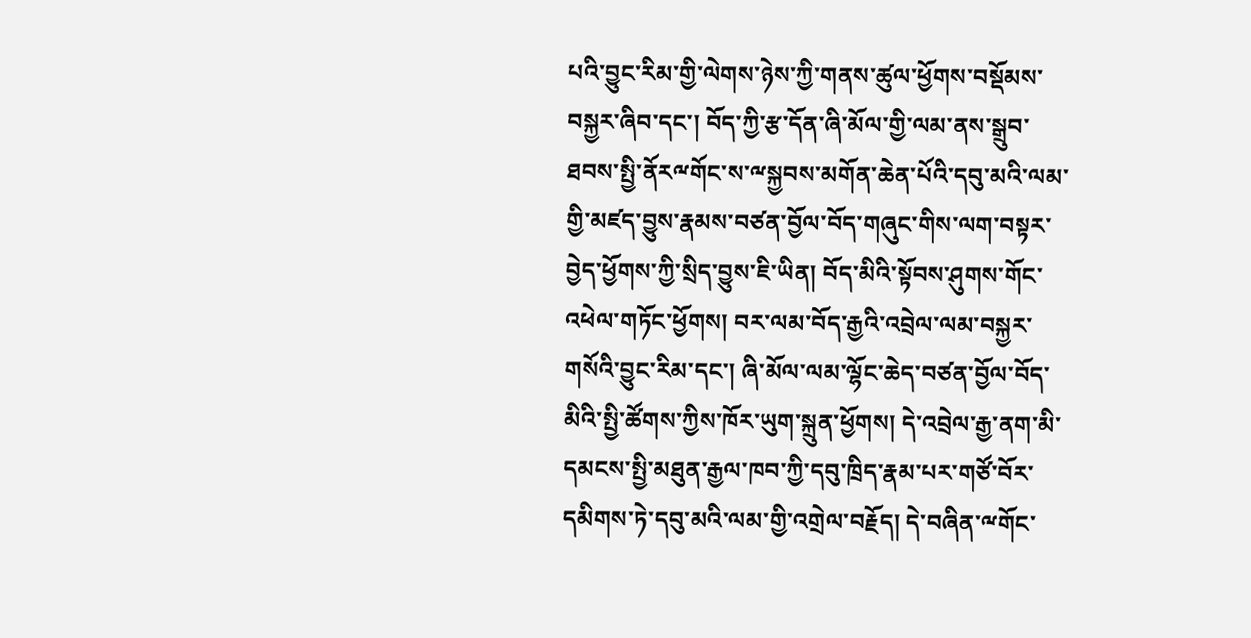པའི་བྱུང་རིམ་གྱི་ལེགས་ཉེས་ཀྱི་གནས་ཚུལ་ཕྱོགས་བསྡོམས་བསྐྱར་ཞིབ་དང་། བོད་ཀྱི་རྩ་དོན་ཞི་མོལ་གྱི་ལམ་ནས་སྒྲུབ་ཐབས་སྤྱི་ནོརྋགོང་ས་ྋསྐྱབས་མགོན་ཆེན་པོའི་དབུ་མའི་ལམ་གྱི་མཛད་བྱུས་རྣམས་བཙན་བྱོལ་བོད་གཞུང་གིས་ལག་བསྟར་བྱེད་ཕྱོགས་ཀྱི་སྲིད་བྱུས་ཇི་ཡིན། བོད་མིའི་སྟོབས་ཤུགས་གོང་འཕེལ་གཏོང་ཕྱོགས། བར་ལམ་བོད་རྒྱའི་འབྲེལ་ལམ་བསྐྱར་གསོའི་བྱུང་རིམ་དང་། ཞི་མོལ་ལམ་ལྷོང་ཆེད་བཙན་བྱོལ་བོད་མིའི་སྤྱི་ཚོགས་ཀྱིས་ཁོར་ཡུག་སྐྲུན་ཕྱོགས། དེ་འབྲེལ་རྒྱ་ནག་མི་དམངས་སྤྱི་མཐུན་རྒྱལ་ཁབ་ཀྱི་དབུ་ཁྲིད་རྣམ་པར་གཙོ་བོར་དམིགས་ཏེ་དབུ་མའི་ལམ་གྱི་འགྲེལ་བརྗོད། དེ་བཞིན་ྋགོང་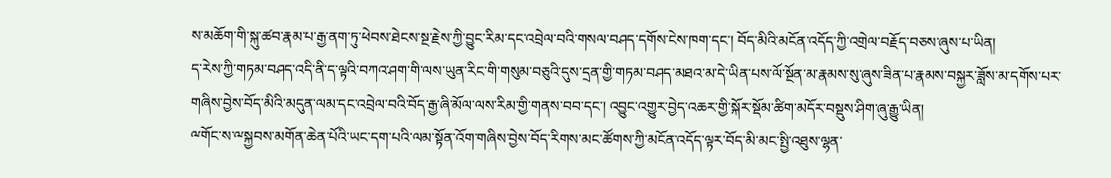ས་མཆོག་གི་སྐུ་ཚབ་རྣམ་པ་རྒྱ་ནག་ཏུ་ཕེབས་ཐེངས་སྔ་རྗེས་ཀྱི་བྱུང་རིམ་དང་འབྲེལ་བའི་གསལ་བཤད་དགོས་ངེས་ཁག་དང་། བོད་མིའི་མངོན་འདོད་ཀྱི་འགྲེལ་བརྗོད་བཅས་ཞུས་པ་ཡིན།
ད་རེས་ཀྱི་གཏམ་བཤད་འདི་ནི་ད་ལྟའི་བཀའ་ཤག་གི་ལས་ཡུན་རིང་གི་གསུམ་བཅུའི་དུས་དྲན་གྱི་གཏམ་བཤད་མཐའ་མ་དེ་ཡིན་པས་ལོ་སྔོན་མ་རྣམས་སུ་ཞུས་ཟིན་པ་རྣམས་བསྐྱར་ཟློས་མ་དགོས་པར་གཞིས་བྱེས་བོད་མིའི་མདུན་ལམ་དང་འབྲེལ་བའི་བོད་རྒྱ་ཞི་མོལ་ལས་རིམ་གྱི་གནས་བབ་དང་། འབྱུང་འགྱུར་བྱེད་འཆར་གྱི་སྐོར་སྡོམ་ཚིག་མདོར་བསྡུས་ཤིག་ཞུ་རྒྱུ་ཡིན།
ྋགོང་ས་ྋསྐྱབས་མགོན་ཆེན་པོའི་ཡང་དག་པའི་ལམ་སྟོན་འོག་གཞིས་བྱེས་བོད་རིགས་མང་ཚོགས་ཀྱི་མངོན་འདོད་ལྟར་བོད་མི་མང་སྤྱི་འཐུས་ལྷན་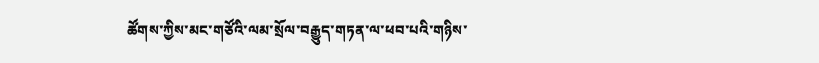ཚོགས་ཀྱིས་མང་གཙོའི་ལམ་སྲོལ་བརྒྱུད་གཏན་ལ་ཕབ་པའི་གཉིས་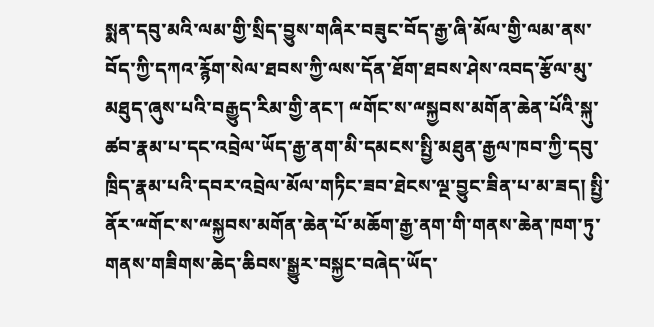སྨན་དབུ་མའི་ལམ་གྱི་སྲིད་བྱུས་གཞིར་བཟུང་བོད་རྒྱ་ཞི་མོལ་གྱི་ལམ་ནས་བོད་ཀྱི་དཀའ་རྙོག་སེལ་ཐབས་ཀྱི་ལས་དོན་ཐོག་ཐབས་ཤེས་འབད་རྩོལ་མུ་མཐུད་ཞུས་པའི་བརྒྱུད་རིམ་གྱི་ནང་། ྋགོང་ས་ྋསྐྱབས་མགོན་ཆེན་པོའི་སྐུ་ཚབ་རྣམ་པ་དང་འབྲེལ་ཡོད་རྒྱ་ནག་མི་དམངས་སྤྱི་མཐུན་རྒྱལ་ཁབ་ཀྱི་དབུ་ཁྲིད་རྣམ་པའི་དབར་འབྲེལ་མོལ་གཏིང་ཟབ་ཐེངས་ལྔ་བྱུང་ཟིན་པ་མ་ཟད། སྤྱི་ནོར་ྋགོང་ས་ྋསྐྱབས་མགོན་ཆེན་པོ་མཆོག་རྒྱ་ནག་གི་གནས་ཆེན་ཁག་ཏུ་གནས་གཟིགས་ཆེད་ཆིབས་སྒྱུར་བསྐྱང་བཞེད་ཡོད་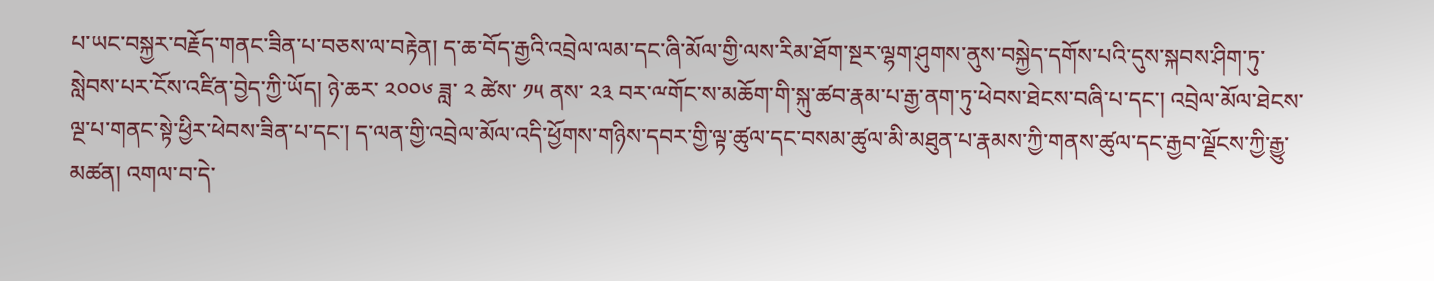པ་ཡང་བསྐྱར་བརྗོད་གནང་ཟིན་པ་བཅས་ལ་བརྟེན། ད་ཆ་བོད་རྒྱའི་འབྲེལ་ལམ་དང་ཞི་མོལ་གྱི་ལས་རིམ་ཐོག་སྔར་ལྷག་ཤུགས་ནུས་བསྐྱེད་དགོས་པའི་དུས་སྐབས་ཤིག་ཏུ་སླེབས་པར་ངོས་འཛིན་བྱེད་ཀྱི་ཡོད། ཉེ་ཆར་ ༢༠༠༦ ཟླ་ ༢ ཚེས་ ༡༥ ནས་ ༢༣ བར་ྋགོང་ས་མཆོག་གི་སྐུ་ཚབ་རྣམ་པ་རྒྱ་ནག་ཏུ་ཕེབས་ཐེངས་བཞི་པ་དང་། འབྲེལ་མོལ་ཐེངས་ལྔ་པ་གནང་སྟེ་ཕྱིར་ཕེབས་ཟིན་པ་དང་། ད་ལན་གྱི་འབྲེལ་མོལ་འདི་ཕྱོགས་གཉིས་དབར་གྱི་ལྟ་ཚུལ་དང་བསམ་ཚུལ་མི་མཐུན་པ་རྣམས་ཀྱི་གནས་ཚུལ་དང་རྒྱབ་ལྗོངས་ཀྱི་རྒྱུ་མཚན། འགལ་བ་དེ་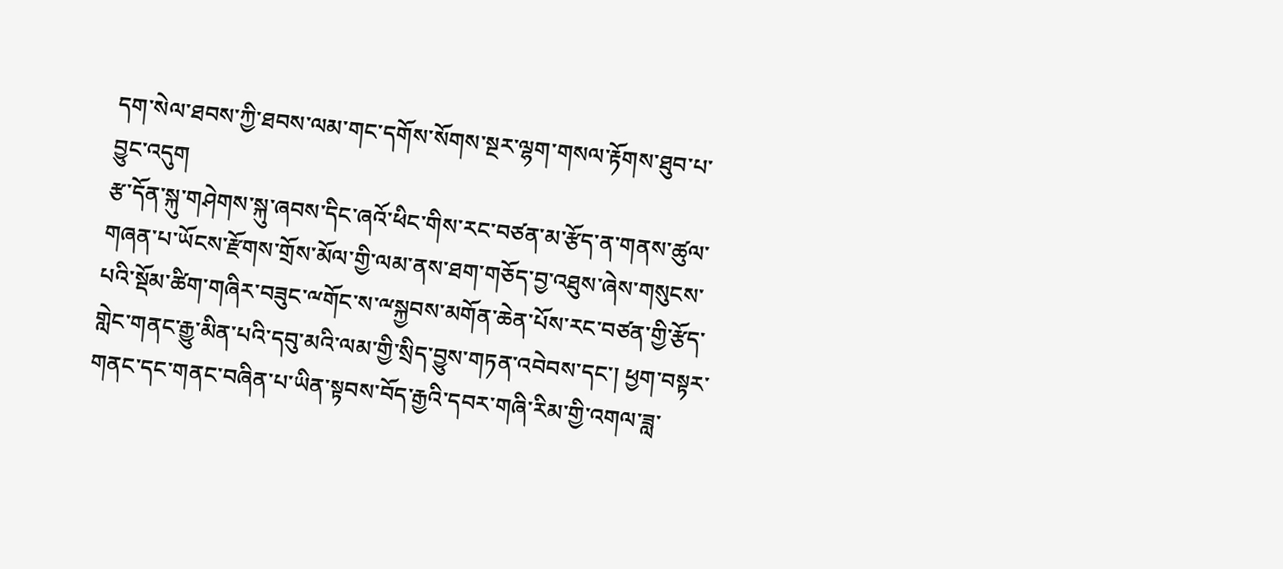དག་སེལ་ཐབས་ཀྱི་ཐབས་ལམ་གང་དགོས་སོགས་སྔར་ལྷག་གསལ་རྟོགས་ཐུབ་པ་བྱུང་འདུག
རྩ་དོན་སྐུ་གཤེགས་སྐུ་ཞབས་དིང་ཞའོ་ཕིང་གིས་རང་བཙན་མ་རྩོད་ན་གནས་ཚུལ་གཞན་པ་ཡོངས་རྫོགས་གྲོས་མོལ་གྱི་ལམ་ནས་ཐག་གཅོད་བྱ་འཐུས་ཞེས་གསུངས་པའི་སྡོམ་ཚིག་གཞིར་བཟུང་ྋགོང་ས་ྋསྐྱབས་མགོན་ཆེན་པོས་རང་བཙན་གྱི་རྩོད་གླེང་གནང་རྒྱུ་མིན་པའི་དབུ་མའི་ལམ་གྱི་སྲིད་བྱུས་གཏན་འབེབས་དང་། ཕྱག་བསྟར་གནང་དང་གནང་བཞིན་པ་ཡིན་སྟབས་བོད་རྒྱའི་དབར་གཞི་རིམ་གྱི་འགལ་ཟླ་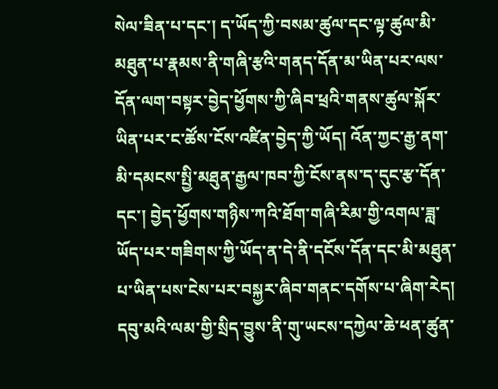སེལ་ཟིན་པ་དང་། ད་ཡོད་ཀྱི་བསམ་ཚུལ་དང་ལྟ་ཚུལ་མི་མཐུན་པ་རྣམས་ནི་གཞི་རྩའི་གནད་དོན་མ་ཡིན་པར་ལས་དོན་ལག་བསྟར་བྱེད་ཕྱོགས་ཀྱི་ཞིབ་ཕྲའི་གནས་ཚུལ་སྐོར་ཡིན་པར་ང་ཚོས་ངོས་འཛིན་བྱེད་ཀྱི་ཡོད། འོན་ཀྱང་རྒྱ་ནག་མི་དམངས་སྤྱི་མཐུན་རྒྱལ་ཁབ་ཀྱི་ངོས་ནས་ད་དུང་རྩ་དོན་དང་། བྱེད་ཕྱོགས་གཉིས་ཀའི་ཐོག་གཞི་རིམ་གྱི་འགལ་ཟླ་ཡོད་པར་གཟིགས་ཀྱི་ཡོད་ན་དེ་ནི་དངོས་དོན་དང་མི་མཐུན་པ་ཡིན་པས་ངེས་པར་བསྐྱར་ཞིབ་གནང་དགོས་པ་ཞིག་རེད།
དབུ་མའི་ལམ་གྱི་སྲིད་བྱུས་ནི་གུ་ཡངས་དཀྱེལ་ཆེ་ཕན་ཚུན་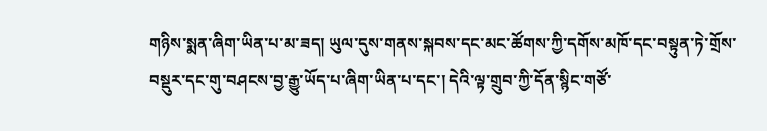གཉིས་སྨན་ཞིག་ཡིན་པ་མ་ཟད། ཡུལ་དུས་གནས་སྐབས་དང་མང་ཚོགས་ཀྱི་དགོས་མཁོ་དང་བསྟུན་ཏེ་གྲོས་བསྡུར་དང་གུ་བཤངས་བྱ་རྒྱུ་ཡོད་པ་ཞིག་ཡིན་པ་དང་། དེའི་ལྟ་གྲུབ་ཀྱི་དོན་སྙིང་གཙོ་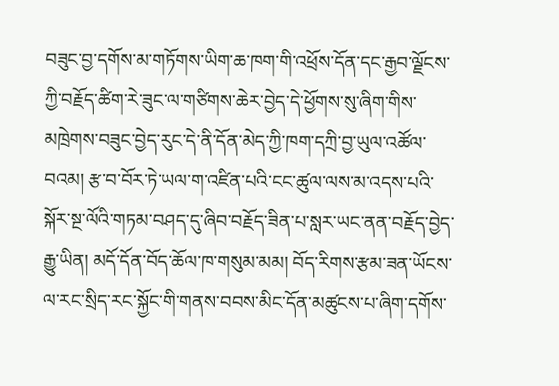བཟུང་བྱ་དགོས་མ་གཏོགས་ཡིག་ཆ་ཁག་གི་འཕྲོས་དོན་དང་རྒྱབ་ལྗོངས་ཀྱི་བརྗོད་ཚིག་རེ་ཟུང་ལ་གཙིགས་ཆེར་བྱེད་དེ་ཕྱོགས་སུ་ཞིག་གིས་མཁྲེགས་བཟུང་བྱེད་རུང་དེ་ནི་དོན་མེད་ཀྱི་ཁག་དཀྲི་བྱ་ཡུལ་འཚོལ་བའམ། རྩ་བ་བོར་ཏེ་ཡལ་ག་འཛིན་པའི་ངང་ཚུལ་ལས་མ་འདས་པའི་སྐོར་སྔ་ལོའི་གཏམ་བཤད་དུ་ཞིབ་བརྗོད་ཟིན་པ་སླར་ཡང་ནན་བརྗོད་བྱེད་རྒྱུ་ཡིན། མདོ་དོན་བོད་ཆོལ་ཁ་གསུམ་མམ། བོད་རིགས་རྩམ་ཟན་ཡོངས་ལ་རང་སྲིད་རང་སྐྱོང་གི་གནས་བབས་མིང་དོན་མཚུངས་པ་ཞིག་དགོས་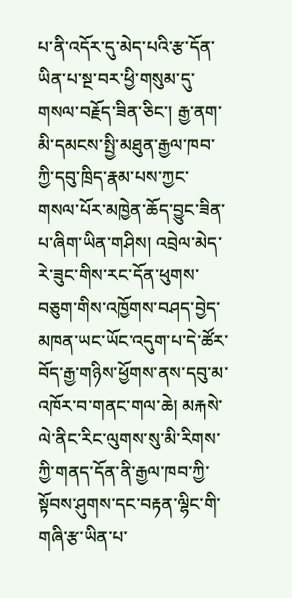པ་ནི་འདོར་དུ་མེད་པའི་རྩ་དོན་ཡིན་པ་སྔ་བར་ཕྱི་གསུམ་དུ་གསལ་བརྗོད་ཟིན་ཅིང་། རྒྱ་ནག་མི་དམངས་སྤྱི་མཐུན་རྒྱལ་ཁབ་ཀྱི་དབུ་ཁྲིད་རྣམ་པས་ཀྱང་གསལ་པོར་མཁྱེན་ཆོད་བྱུང་ཟིན་པ་ཞིག་ཡིན་གཤིས། འབྲེལ་མེད་རེ་ཟུང་གིས་རང་དོན་ཕུགས་བཅུག་གིས་འཁྱོགས་བཤད་བྱེད་མཁན་ཡང་ཡོང་འདུག་པ་དེ་ཚོར་བོད་རྒྱ་གཉིས་ཕྱོགས་ནས་དབུ་མ་འཁོར་བ་གནང་གལ་ཆེ། མརྐསེ་ལེ་ནིང་རིང་ལུགས་སུ་མི་རིགས་ཀྱི་གནད་དོན་ནི་རྒྱལ་ཁབ་ཀྱི་སྟོབས་ཤུགས་དང་བརྟན་ལྷིང་གི་གཞི་རྩ་ཡིན་པ་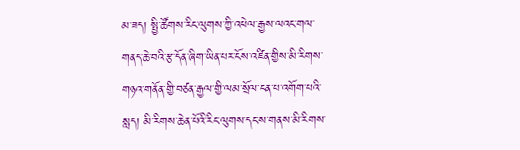མ་ཟད། སྤྱི་ཚོགས་རིང་ལུགས་ཀྱི་འཕེལ་རྒྱས་ལའང་གལ་གནད་ཆེ་བའི་རྩ་དོན་ཞིག་ཡིན་པར་ངོས་འཛིན་གྱིས་མི་རིགས་གཉའ་གནོན་གྱི་བཙན་རྒྱལ་གྱི་ལམ་སྲོལ་ངན་པ་འགོག་པའི་སླད། མི་རིགས་ཆེན་པོའི་རིང་ལུགས་དང་ས་གནས་མི་རིགས་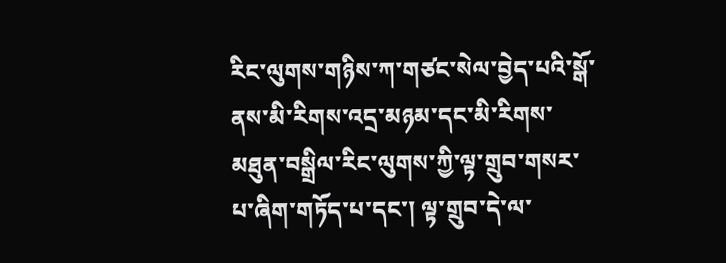རིང་ལུགས་གཉིས་ཀ་གཙང་སེལ་བྱེད་པའི་སྒོ་ནས་མི་རིགས་འདྲ་མཉམ་དང་མི་རིགས་མཐུན་བསྒྲིལ་རིང་ལུགས་ཀྱི་ལྟ་གྲུབ་གསར་པ་ཞིག་གཏོད་པ་དང་། ལྟ་གྲུབ་དེ་ལ་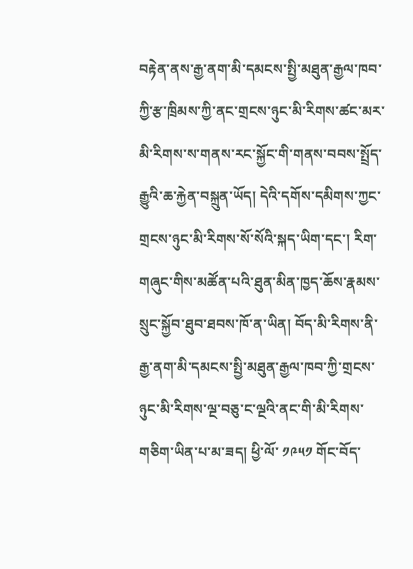བརྟེན་ནས་རྒྱ་ནག་མི་དམངས་སྤྱི་མཐུན་རྒྱལ་ཁབ་ཀྱི་རྩ་ཁྲིམས་ཀྱི་ནང་གྲངས་ཉུང་མི་རིགས་ཚང་མར་མི་རིགས་ས་གནས་རང་སྐྱོང་གི་གནས་བབས་སྤྲོད་རྒྱུའི་ཆ་རྐྱེན་བསྐྲུན་ཡོད། དེའི་དགོས་དམིགས་ཀྱང་གྲངས་ཉུང་མི་རིགས་སོ་སོའི་སྐད་ཡིག་དང་། རིག་གཞུང་གིས་མཚོན་པའི་ཐུན་མིན་ཁྱད་ཆོས་རྣམས་སྲུང་སྐྱོབ་ཐུབ་ཐབས་ཁོ་ན་ཡིན། བོད་མི་རིགས་ནི་རྒྱ་ནག་མི་དམངས་སྤྱི་མཐུན་རྒྱལ་ཁབ་ཀྱི་གྲངས་ཉུང་མི་རིགས་ལྔ་བཅུ་ང་ལྔའི་ནང་གི་མི་རིགས་གཅིག་ཡིན་པ་མ་ཟད། ཕྱི་ལོ་ ༡༩༥༡ གོང་བོད་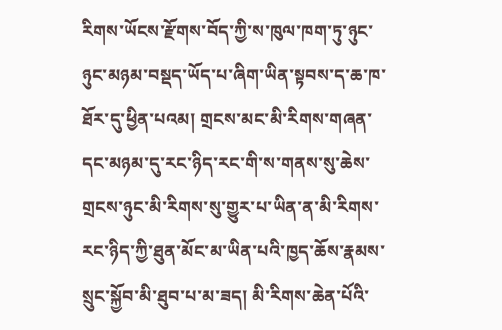རིགས་ཡོངས་རྫོགས་བོད་ཀྱི་ས་ཁུལ་ཁག་ཏུ་ཉུང་ཉུང་མཉམ་བསྡད་ཡོད་པ་ཞིག་ཡིན་སྟབས་ད་ཆ་ཁ་ཐོར་དུ་ཕྱིན་པའམ། གྲངས་མང་མི་རིགས་གཞན་དང་མཉམ་དུ་རང་ཉིད་རང་གི་ས་གནས་སུ་ཆེས་གྲངས་ཉུང་མི་རིགས་སུ་གྱུར་པ་ཡིན་ན་མི་རིགས་རང་ཉིད་ཀྱི་ཐུན་མོང་མ་ཡིན་པའི་ཁྱད་ཆོས་རྣམས་སྲུང་སྐྱོབ་མི་ཐུབ་པ་མ་ཟད། མི་རིགས་ཆེན་པོའི་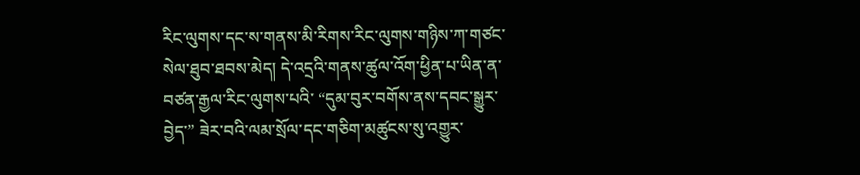རིང་ལུགས་དང་ས་གནས་མི་རིགས་རིང་ལུགས་གཉིས་ཀ་གཙང་སེལ་ཐུབ་ཐབས་མེད། དེ་འདྲའི་གནས་ཚུལ་འོག་ཕྱིན་པ་ཡིན་ན་བཙན་རྒྱལ་རིང་ལུགས་པའི་ “དུམ་བུར་བགོས་ནས་དབང་སྒྱུར་བྱེད་” ཟེར་བའི་ལམ་སྲོལ་དང་གཅིག་མཚུངས་སུ་འགྱུར་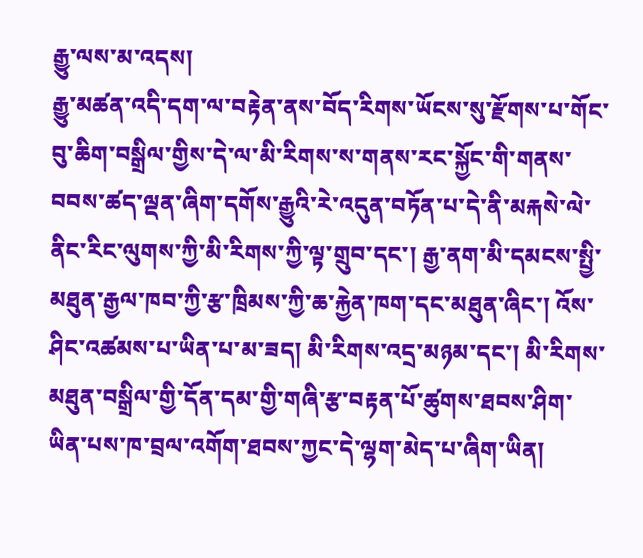རྒྱུ་ལས་མ་འདས།
རྒྱུ་མཚན་འདི་དག་ལ་བརྟེན་ནས་བོད་རིགས་ཡོངས་སུ་རྫོགས་པ་གོང་བུ་ཆིག་བསྒྲིལ་གྱིས་དེ་ལ་མི་རིགས་ས་གནས་རང་སྐྱོང་གི་གནས་བབས་ཚད་ལྡན་ཞིག་དགོས་རྒྱུའི་རེ་འདུན་བཏོན་པ་དེ་ནི་མརྐསེ་ལེ་ནིང་རིང་ལུགས་ཀྱི་མི་རིགས་ཀྱི་ལྟ་གྲུབ་དང་། རྒྱ་ནག་མི་དམངས་སྤྱི་མཐུན་རྒྱལ་ཁབ་ཀྱི་རྩ་ཁྲིམས་ཀྱི་ཆ་རྐྱེན་ཁག་དང་མཐུན་ཞིང་། འོས་ཤིང་འཚམས་པ་ཡིན་པ་མ་ཟད། མི་རིགས་འདྲ་མཉམ་དང་། མི་རིགས་མཐུན་བསྒྲིལ་གྱི་དོན་དམ་གྱི་གཞི་རྩ་བརྟན་པོ་ཚུགས་ཐབས་ཤིག་ཡིན་པས་ཁ་བྲལ་འགོག་ཐབས་ཀྱང་དེ་ལྷག་མེད་པ་ཞིག་ཡིན།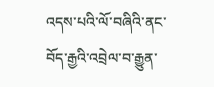འདས་པའི་ལོ་བཞིའི་ནང་བོད་རྒྱའི་འབྲེལ་བ་རྒྱུན་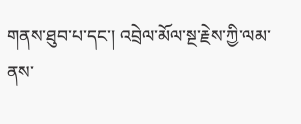གནས་ཐུབ་པ་དང་། འབྲེལ་མོལ་སྔ་རྗེས་ཀྱི་ལམ་ནས་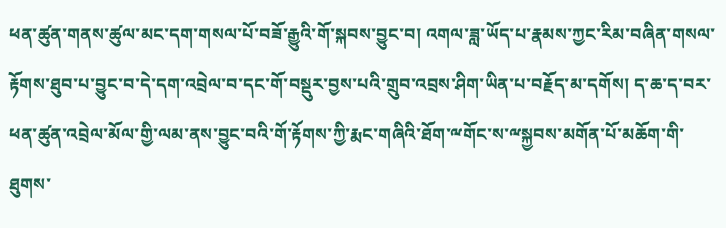ཕན་ཚུན་གནས་ཚུལ་མང་དག་གསལ་པོ་བཟོ་རྒྱུའི་གོ་སྐབས་བྱུང་བ། འགལ་ཟླ་ཡོད་པ་རྣམས་ཀྱང་རིམ་བཞིན་གསལ་རྟོགས་ཐུབ་པ་བྱུང་བ་དེ་དག་འབྲེལ་བ་དང་གོ་བསྡུར་བྱས་པའི་གྲུབ་འབྲས་ཤིག་ཡིན་པ་བརྗོད་མ་དགོས། ད་ཆ་ད་བར་ཕན་ཚུན་འབྲེལ་མོལ་གྱི་ལམ་ནས་བྱུང་བའི་གོ་རྟོགས་ཀྱི་རྨང་གཞིའི་ཐོག་ྋགོང་ས་ྋསྐྱབས་མགོན་པོ་མཆོག་གི་ཐུགས་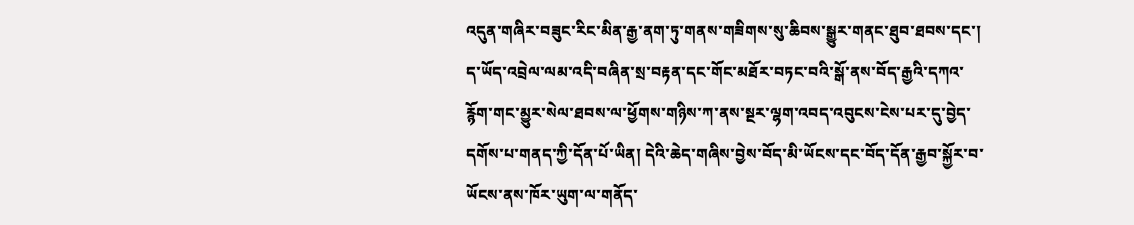འདུན་གཞིར་བཟུང་རིང་མིན་རྒྱ་ནག་ཏུ་གནས་གཟིགས་སུ་ཆིབས་སྒྱུར་གནང་ཐུབ་ཐབས་དང་། ད་ཡོད་འབྲེལ་ལམ་འདི་བཞིན་སྲ་བརྟན་དང་གོང་མཐོར་བཏང་བའི་སྒོ་ནས་བོད་རྒྱའི་དཀའ་རྙོག་གང་མྱུར་སེལ་ཐབས་ལ་ཕྱོགས་གཉིས་ཀ་ནས་སྔར་ལྷག་འབད་འབུངས་ངེས་པར་དུ་བྱེད་དགོས་པ་གནད་ཀྱི་དོན་པོ་ཡིན། དེའི་ཆེད་གཞིས་བྱེས་བོད་མི་ཡོངས་དང་བོད་དོན་རྒྱབ་སྐྱོར་བ་ཡོངས་ནས་ཁོར་ཡུག་ལ་གནོད་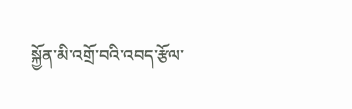སྐྱོན་མི་འགྲོ་བའི་འབད་རྩོལ་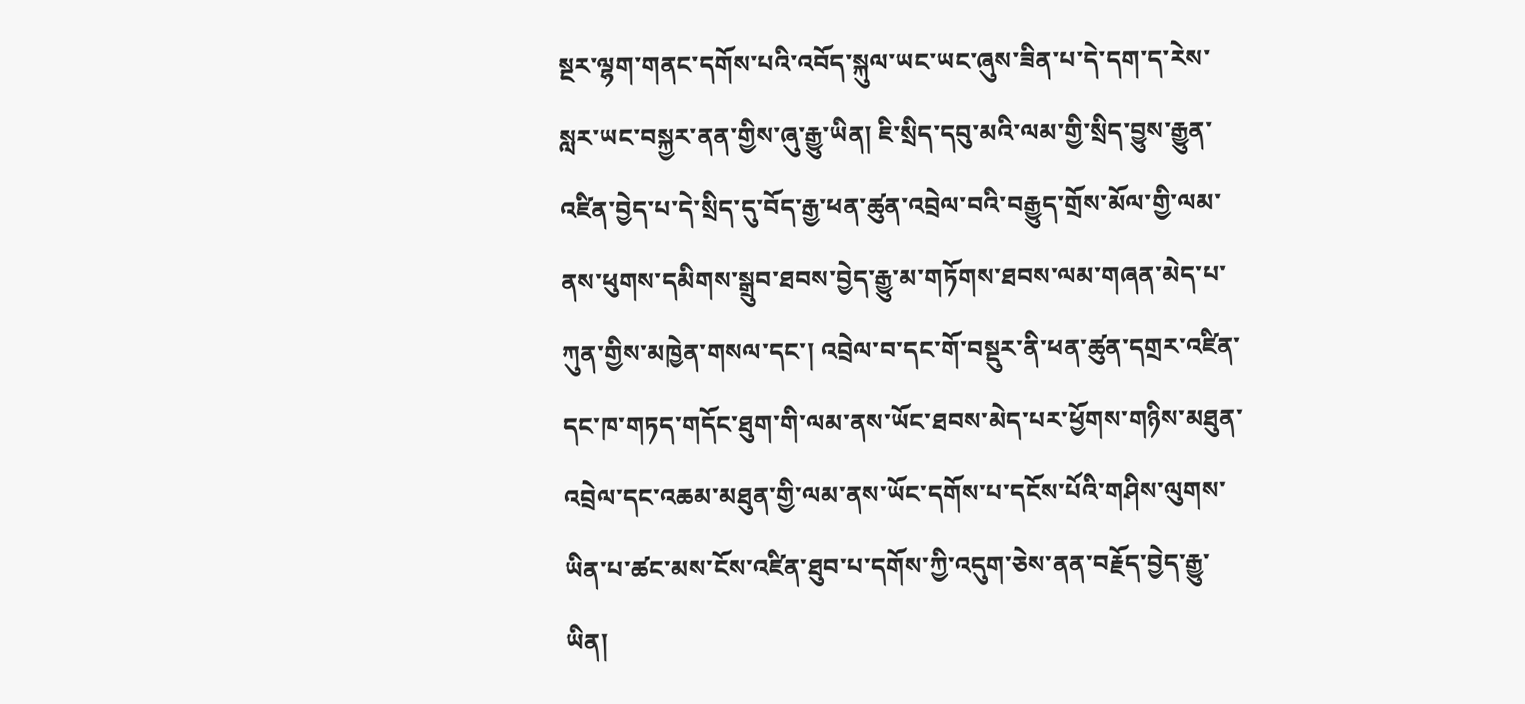སྔར་ལྷག་གནང་དགོས་པའི་འབོད་སྐུལ་ཡང་ཡང་ཞུས་ཟིན་པ་དེ་དག་ད་རེས་སླར་ཡང་བསྐྱར་ནན་གྱིས་ཞུ་རྒྱུ་ཡིན། ཇི་སྲིད་དབུ་མའི་ལམ་གྱི་སྲིད་བྱུས་རྒྱུན་འཛིན་བྱེད་པ་དེ་སྲིད་དུ་བོད་རྒྱ་ཕན་ཚུན་འབྲེལ་བའི་བརྒྱུད་གྲོས་མོལ་གྱི་ལམ་ནས་ཕུགས་དམིགས་སྒྲུབ་ཐབས་བྱེད་རྒྱུ་མ་གཏོགས་ཐབས་ལམ་གཞན་མེད་པ་ཀུན་གྱིས་མཁྱེན་གསལ་དང་། འབྲེལ་བ་དང་གོ་བསྡུར་ནི་ཕན་ཚུན་དགྲར་འཛིན་དང་ཁ་གཏད་གདོང་ཐུག་གི་ལམ་ནས་ཡོང་ཐབས་མེད་པར་ཕྱོགས་གཉིས་མཐུན་འབྲེལ་དང་འཆམ་མཐུན་གྱི་ལམ་ནས་ཡོང་དགོས་པ་དངོས་པོའི་གཤིས་ལུགས་ཡིན་པ་ཚང་མས་ངོས་འཛིན་ཐུབ་པ་དགོས་ཀྱི་འདུག་ཅེས་ནན་བརྗོད་བྱེད་རྒྱུ་ཡིན།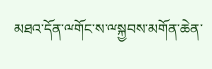མཐའ་དོན་ྋགོང་ས་ྋསྐྱབས་མགོན་ཆེན་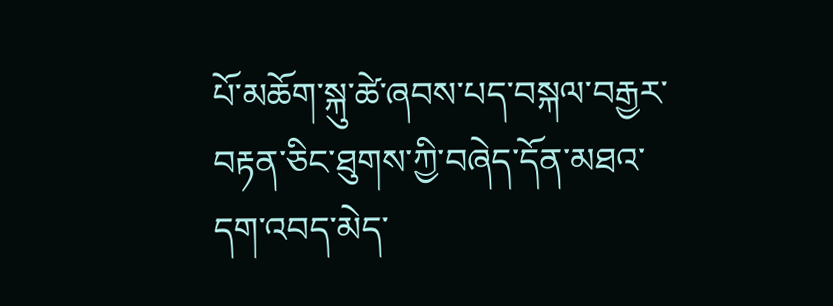པོ་མཆོག་སྐུ་ཚེ་ཞབས་པད་བསྐལ་བརྒྱར་བརྟན་ཅིང་ཐུགས་ཀྱི་བཞེད་དོན་མཐའ་དག་འབད་མེད་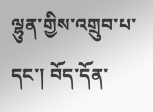ལྷུན་གྱིས་འགྲུབ་པ་དང་། བོད་དོན་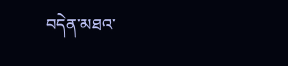བདེན་མཐའ་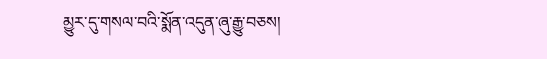མྱུར་དུ་གསལ་བའི་སྨོན་འདུན་ཞུ་རྒྱུ་བཅས།